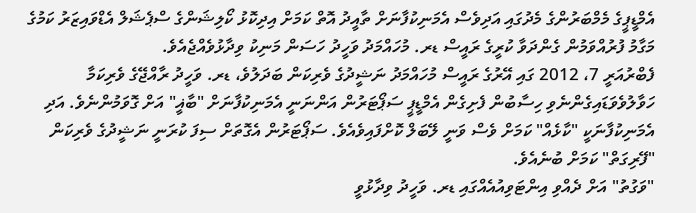އެމްޑީޕީގެ މެމްބަރުންގެ މެދުގައި އަދިވެސް އެމަނިކުފާނަށް ތާއީދު އޮތް ކަމަށް އިދިކޮޅު ކޯލިޝަންގެ ސްޕެޝަލް އެޑްވައިޒަރު ކަމުގެ މަގާމު ފުރުއްވަމުން ގެންދަވާ ކުރީގެ ރައީސް ޑރ. މުހައްމަދު ވަހީދު ހަސަން މަނިކު ވިދާޅުވެއްޖެއެވެ.
ފެބްރުއަރީ 7، 2012 ގައި އޭރުގެ ރައީސް މުހައްމަދު ނަޝީދުގެ ވެރިކަން ބަދަލުވެ، ޑރ. ވަހީދު ރާއްޖޭގެ ވެރިކަމާ ހަވާލުވެވަޑައިގެންނެވި ހިސާބުން ފެށިގެން އެމްޑީޕީ ސަޕޯޓަރުން އަންނަނީ އެމަނިކުފާނަށް "ބާޣީ" އަށް ގޮވަމުންނެވެ. އަދި އެމަނިކުފާނަކީ "ކާޅެއް" ކަމަށް ވެސް ވަނީ ލޭބަލް ކޮށްފައިވެއެވެ. ސަޕޯޓަރުން އެގޮތަށް ސިފަ ކުރަނީ ނަޝީދުގެ ވެރިކަން "ފޭރިގަތް" ކަމަށް ބުނެއެވެ.
"ވަގުތު" އަށް ދެއްވި އިންޓަވިއުއެއްގައި ޑރ. ވަހީދު ވިދާޅުވީ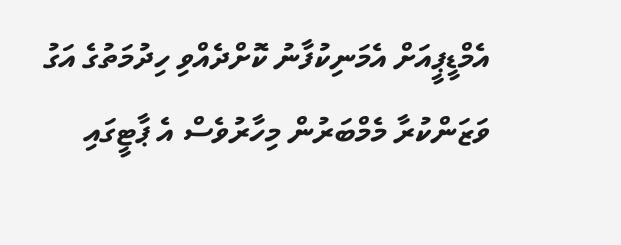އެމްޑީޕީއަށް އެމަނިކުފާނު ކޮށްދެއްވި ހިދުމަތުގެ އަގު ވަޒަންކުރާ މެމްބަރުން މިހާރުވެސް އެ ޕާޓީގައި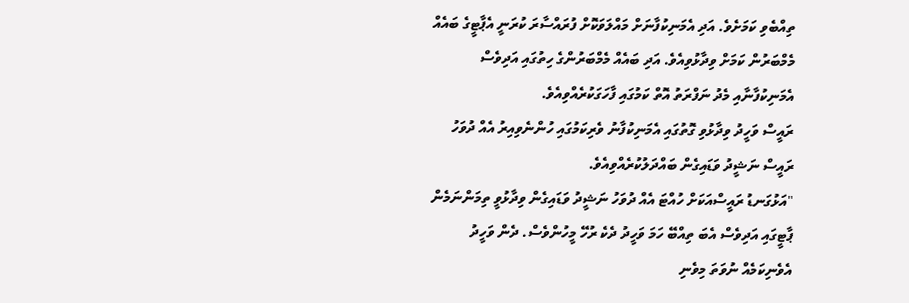ތިއްބެވި ކަމަށެވެ. އަދި އެމަނިކުފާނަށް މައްލަވަކޮށް ފުރައްސާރަ ކުރަނީ އެޕާޓީގެ ބައެއް މެމްބަރުން ކަމަށް ވިދާޅުވިއެވެ. އަދި ބައެއް މެމްބަރުންގެ ހިތުގައި އަދިވެސް އެމަނިކުފާނާއި މެދު ނަފްރަތު އޮތް ކަމުގައި ފާހަގަކުރެއްވިއެވެ.
ރައީސް ވަހީދު ވިދާޅުވި ގޮތުގައި އެމަނިކުފާނު ވެރިކަމުގައި ހުންނެވިއިރު އެއް ދުވަހު ރައީސް ނަޝީދު ވަޑައިގެން ބައްދަލުކުރެއްވިއެވެ.
"އަޅުގަނޑު ރައީސްއަކަށް ހުއްޓަ އެއް ދުވަހު ނަޝީދު ވަޑައިގެން ވިދާޅުވީ ތިމަންނަމެން ޕާޓީގައި އަދިވެސް އެބަ ތިއްބޭ ހަމަ ވަހީދު ދެކެ ރުހޭ މީހުންވެސް. ދެން ވަހީދު އެވެނިކަމެއް ނުވަތަ މިވެނި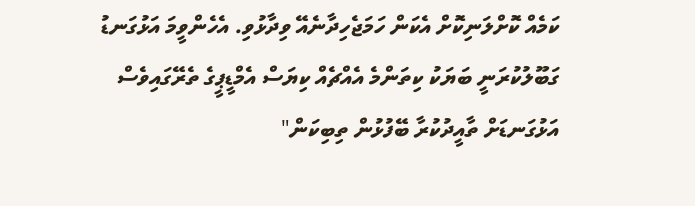ކަމެއް ކޮށްލަނިކޮށް އެކަން ހަމަޖެހިދާނެއޭ ވިދާޅުވި. އެހެންވީމަ އަޅުގަނޑު ގަބޫލުކުރަނީ ބަޔަކު ކިތަންމެ އެއްޗެއް ކިޔަސް އެމްޑީޕީގެ ތެރޭގައިވެސް އަޅުގަނޑަށް ތާއީދުކުރާ ބޭފުޅުން ތިބިކަން"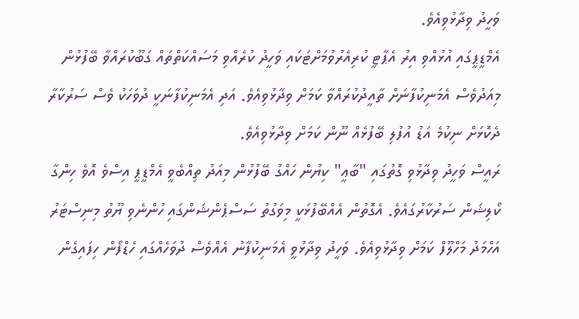ވަހީދު ވިދާޅުވިއެވެ.
އެމްޑީޕީގައި އުޅުއްވި އިރު އެޕާޓީ ކުރިއެރުވުމަށްޓަކައި ވަހީދު ކުރެއްވި މަސައްކަތްތައް ގަބޫކުރައްވާ ބޭފުޅުން މިއަދުވެސް އެމަނިކުފާނަށް ތާއީދުކުރައްވާ ކަމަށް ވިދާޅުވިއެވެ. އަދި އެމަނިކުފާނަކީ ދުވަހަކު ވެސް ސަރުކާރާ ދެކޮޅަށް ނިކުމެ އަޑު އުފުލި ބޭފުޅެއް ނޫން ކަމަށް ވިދާޅުވިއެވެ.
ރައީސް ވަހީދު ވިދާޅުވި ގޮތުގައި "ބާޢީ" ކިޔުން ހައްގު ބޭފުޅުން މިއަދު ތިއްބެވީ އެމްޑީޕީ އިސްވެ އޮވެ ހިންގާ ކޯލިޝަން ސަރުކާރުގައެވެ. އެގޮތުން އެއްބޭފުޅަކީ މިވަގުތު ސަސްޕެންޝަންގައި ހުންނެވި ޔޫތު މިނިސްޓަރު އަހްމަދު މަހްލޫފް ކަމަށް ވިދާޅުވިއެވެ. ވަހީދު ވިދާޅުވީ އެމަނިކުފާނު އެއްވެސް ދުވަހެއްގައި ހެޑްފޯން ހިފައިގެން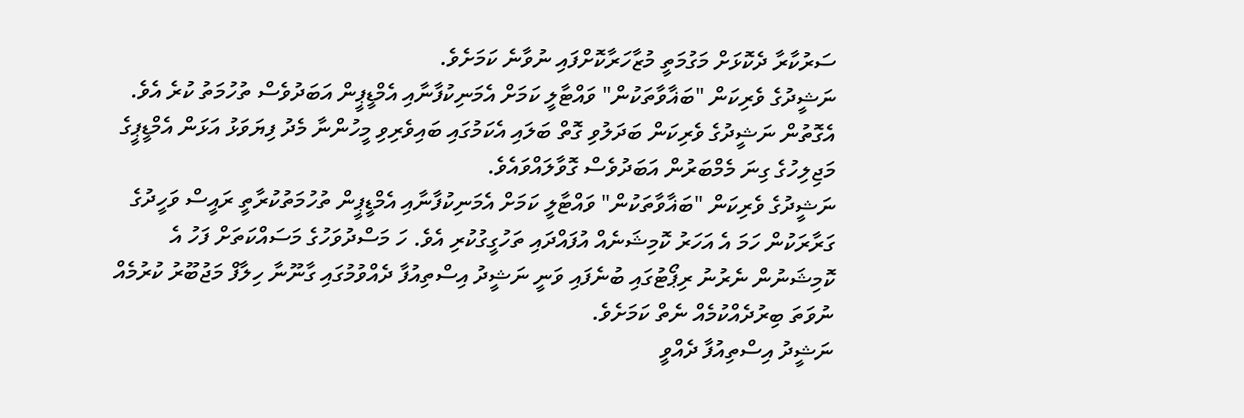ސަރުކާރާ ދެކޮޅަށް މަގުމަތީ މުޒާހަރާކޮށްފައި ނުވާނެ ކަމަށެވެ.
ނަޝީދުގެ ވެރިކަން "ބަޣާވާތަކުން" ވައްޓާލީ ކަމަށް އެމަނިކުފާނާއި އެމްޑީޕީން އަބަދުވެސް ތުހުމަތު ކުރެ އެވެ. އެގޮތުން ނަޝީދުގެ ވެރިކަން ބަދަލުވި ގޮތް ބަލައި އެކަމުގައި ބައިވެރިވި މީހުންނާ މެދު ފިޔަވަޅު އަޅަން އެމްޑީޕީގެ މަޖިލިހުގެ ގިނަ މެމްބަރުން އަބަދުވެސް ގޮވާލައްވައެވެ.
ނަޝީދުގެ ވެރިކަން "ބަޣާވާތަކުން" ވައްޓާލީ ކަމަށް އެމަނިކުފާނާއި އެމްޑީޕީން ތުހުމަތުކުރާތީ ރައީސް ވަހީދުގެ ގަރާރަކުން ހަމަ އެ އަހަރު ކޮމިޝަނެއް އުފައްދައި ތަހުގީގުކުރި އެވެ. ހަ މަސްދުވަހުގެ މަސައްކަތަށް ފަހު އެ ކޮމިޝަނުން ނެރުނު ރިޕޯޓުގައި ބުނެފައި ވަނީ ނަޝީދު އިސްތިއުފާ ދެއްވުމުގައި ގާނޫނާ ހިލާފް މަޖުބޫރު ކުރުމެއް ނުވަތަ ބިރުދެއްކުމެއް ނެތް ކަމަށެވެ.
ނަޝީދު އިސްތިއުފާ ދެއްވީ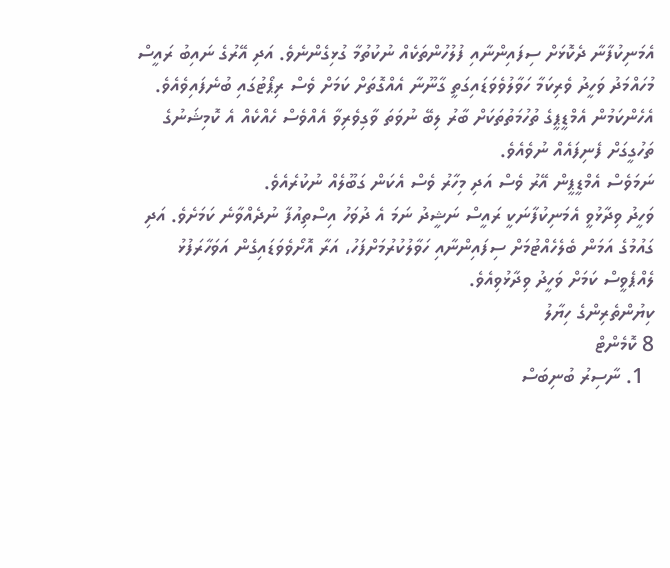އެމަނިކުފާނާ ދެކޮޅަށް ސިފައިންނާއި ފުލުހުންތަކެއް ނުކުތުމާ ގުޅިގެންނެވެ. އަދި އޭރުގެ ނައިބު ރައީސް މުހައްމަދު ވަހީދު ވެރިކަމާ ހަވާލުވެވަޑައިގަތީ ގާނޫނާ އެއްގޮތަށް ކަމަށް ވެސް ރިޕޯޓުގައި ބުނެފައިވެއެވެ. އެހެންކަމުން އެމްޑީޕީގެ ތުހުމަތުތަކަށް ބާރު ލިބޭ ނުވަތަ ވާގިވެރިވާ އެއްވެސް ހެއްކެއް އެ ކޮމިޝަނުގެ ތަހުގީގަށް ފެނިފައެއް ނުވެއެވެ.
ނަމަވެސް އެމްޑީޕީން އޭރު ވެސް އަދި މިހާރު ވެސް އެކަން ގަބޫލެއް ނުކުރެއެވެ.
ވަހީދު ވިދާޅުވީ އެމަނިކުފާނަކީ ރައީސް ނަޝީދު ނަމަ އެ ދުވަހު އިސްތިއުފާ ނުދެއްވާނެ ކަމަށެވެ. އަދި ގައުމުގެ އަމަން ބެލެހެއްޓުމަށް ސިފައިންނާއި ހަވާލުކުރުމަށްފަހު، އަރާ އޮށޯވެވަޑައިގެން އަވަހާރަފުޅު ލެއްޕެވީސް ކަމަށް ވަހީދު ވިދާޅުވިއެވެ.
ކިޔުންތެރިންގެ ހިޔާލު
8 ކޮމެންޓް
  1. ނާސިރު ބުނިބަސް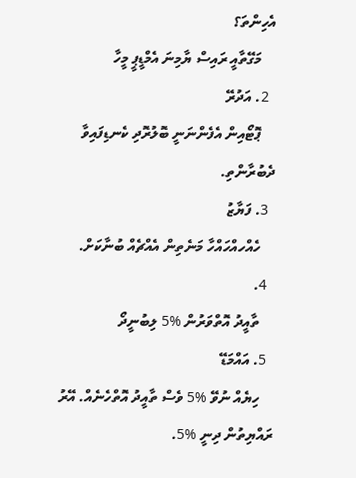އެހިންތަ؟
    މަގޭތާއީ ރައިސް ޔާމިނަ އެމްޑީޕީ މީހާ
  2. އަދުރޭ
    ޕޮޓޯއިން އެފެންނަނީ ބޮލުރޮދި ކެނޑިފައިވާ ދެބުރާންތި.
  3. ފަޔާޒު
    ހެއްހއްހައްހާ މަނެތިން އެއްޗެއް ބުނާކަށް.
  4.
    ތާއީދު އޮތްވަރުން %5 ލިބުނީދޯ
  5. އައްމަޑޭ
    ހިޔެއް ނުވޭ %5 ވެސް ތާއީދު އޮތްހެނެއް. އޭރު ރައްޔިތުން ދިނީ %5.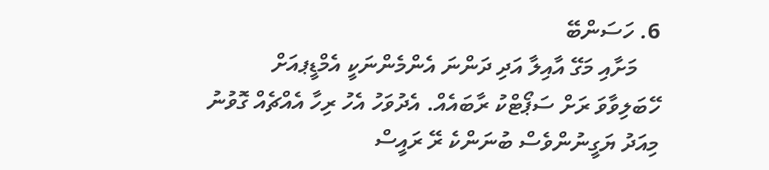6. ހަސަންބޭ
    މަށާއި މަގޭ އާއިލާ އަދި ދަންނަ އެންމެންނަކީ އެމްޑީޕއަށް ހޭބަލިވާވަ ރަށް ސަޕޯޓްކު ރާބައެއް. އެދުވަހު އެހު ރިހާ އެއްޗެއް ގޮވުނު މިއަދު ޔަގީނުންވެސް ބުނަންކެ ރޭ ރައީސް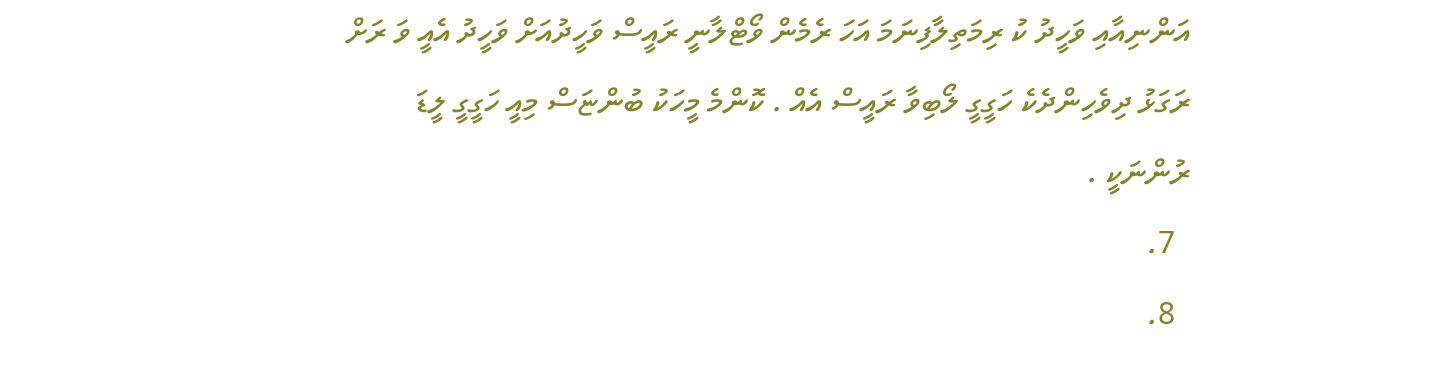އަންނިއާއި ވަހީދު ކު ރިމަތިލާފިނަމަ އަހަ ރެމެން ވޯޓްލާނީ ރައީސް ވަހީދުއަށް ވަހީދު އެއީ ވަ ރަށް ރަގަޅު ދިވެހިންދެކެ ހަގީގީ ލޯބިވާ ރައީސް އެއް . ކޮންމެ މީހަކު ބުންޏަސް މިއީ ހަގީގީ ލީޑަ ރުންނަކީ .
  7.
  8.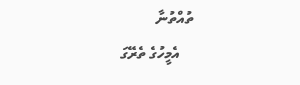ތުއްތުނާ
    އެމީހުގެ ތެރޭގަ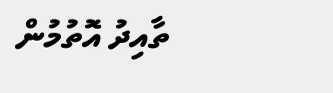ތާއިދު އޮތުމުން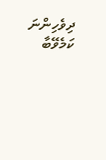ދިވެހިންނަ ކަމެވޭބާ